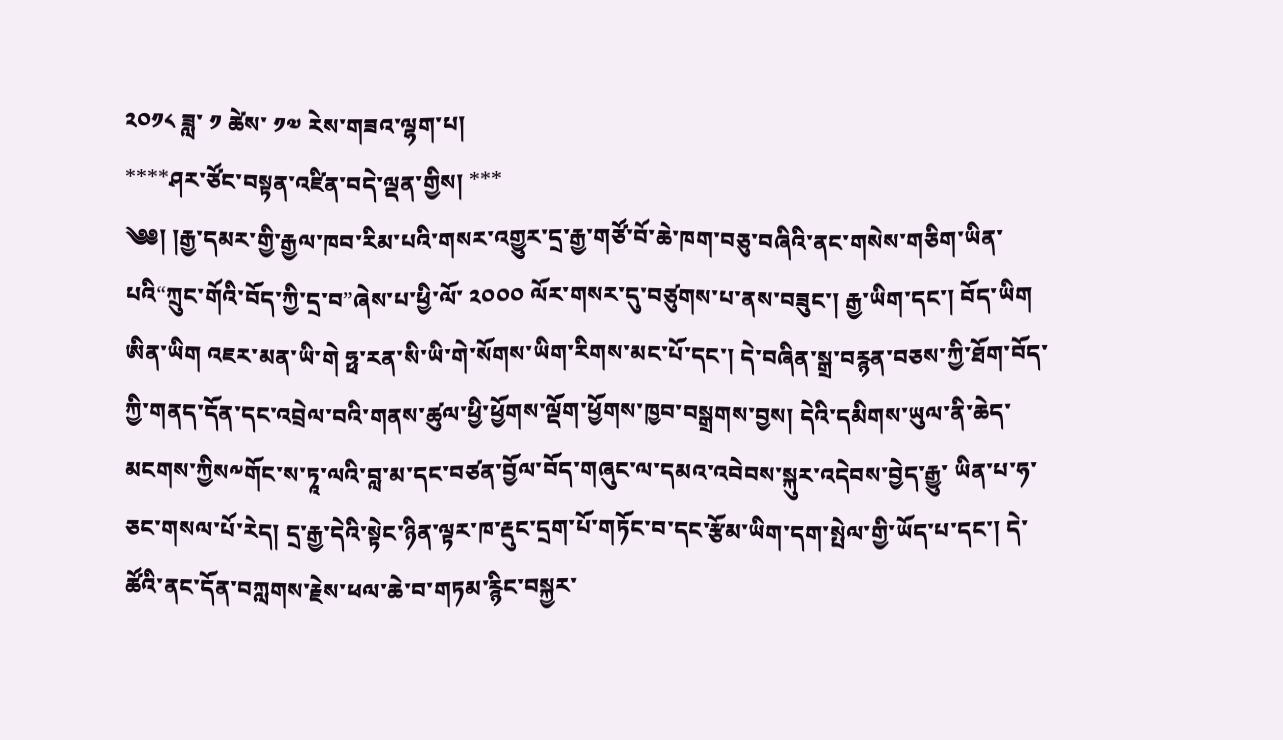༢༠༡༨ ཟླ་ ༡ ཚེས་ ༡༧ རེས་གཟའ་ལྷག་པ།
****ཤར་ཙོང་བསྟན་འཛིན་བདེ་ལྡན་གྱིས། ***
༄༅། །རྒྱ་དམར་གྱི་རྒྱལ་ཁབ་རིམ་པའི་གསར་འགྱུར་དྲ་རྒྱ་གཙོ་བོ་ཆེ་ཁག་བཅུ་བཞིའི་ནང་གསེས་གཅིག་ཡིན་པའི“ཀྲུང་གོའི་བོད་ཀྱི་དྲ་བ”ཞེས་པ་ཕྱི་ལོ་ ༢༠༠༠ ལོར་གསར་དུ་བཙུགས་པ་ནས་བཟུང་། རྒྱ་ཡིག་དང་། བོད་ཡིག ཨིན་ཡིག འཇར་མན་ཡི་གེ ཧྥ་རན་སི་ཡི་གེ་སོགས་ཡིག་རིགས་མང་པོ་དང་། དེ་བཞིན་སྒྲ་བརྙན་བཅས་ཀྱི་ཐོག་བོད་ཀྱི་གནད་དོན་དང་འབྲེལ་བའི་གནས་ཚུལ་ཕྱི་ཕྱོགས་ལྡོག་ཕྱོགས་ཁྱབ་བསྒྲགས་བྱས། དེའི་དམིགས་ཡུལ་ནི་ཆེད་མངགས་ཀྱིས༸གོང་ས་ཏཱ་ལའི་བླ་མ་དང་བཙན་བྱོལ་བོད་གཞུང་ལ་དམའ་འབེབས་སྐུར་འདེབས་བྱེད་རྒྱུ་ ཡིན་པ་ཧ་ཅང་གསལ་པོ་རེད། དྲ་རྒྱ་དེའི་སྟེང་ཉིན་ལྟར་ཁ་རྡུང་དྲག་པོ་གཏོང་བ་དང་རྩོམ་ཡིག་དག་སྤེལ་གྱི་ཡོད་པ་དང་། དེ་ཚོའི་ནང་དོན་བཀླགས་རྗེས་ཕལ་ཆེ་བ་གཏམ་རྙིང་བསྐྱར་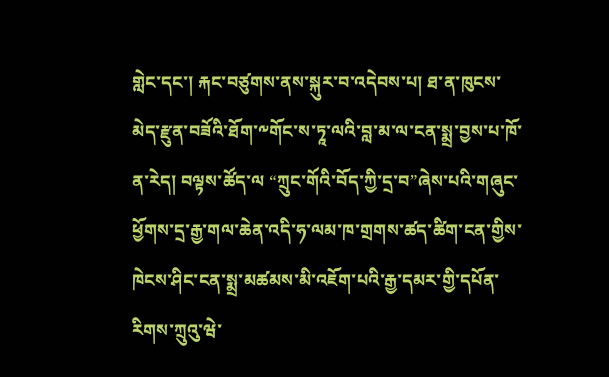གླེང་དང་། རྐང་བཙུགས་ནས་སྐུར་བ་འདེབས་པ། ཐ་ན་ཁུངས་མེད་རྫུན་བཟོའི་ཐོག་༸གོང་ས་ཏཱ་ལའི་བླ་མ་ལ་ངན་སྨྲ་བྱས་པ་ཁོ་ན་རེད། བལྟས་ཚོད་ལ “ཀྲུང་གོའི་བོད་ཀྱི་དྲ་བ”ཞེས་པའི་གཞུང་ཕྱོགས་དྲ་རྒྱ་གལ་ཆེན་འདི་ཧ་ལམ་ཁ་གྲགས་ཚད་ཚིག་ངན་གྱིས་ཁེངས་ཤིང་ངན་སྨྲ་མཚམས་མི་འཇོག་པའི་རྒྱ་དམར་གྱི་དཔོན་རིགས་ཀྲུའུ་ཝེ་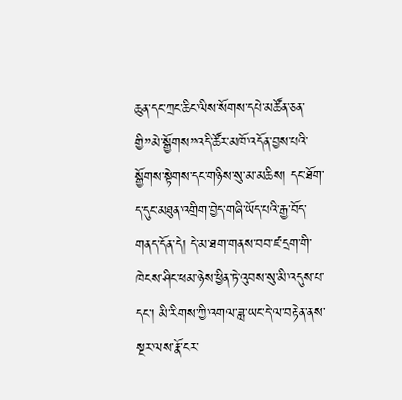ཆུན་དང་ཀྲང་ཆིང་ལིས་སོགས་དཔེ་མཚོན་ཅན་གྱི”མེ་སྒྱོགས”འདི་ཚོར་མཁོ་འདོན་བྱས་པའི་སྒྱོགས་སྟེགས་དང་གཉིས་སུ་མ་མཆིས། དང་ཐོག་ད་དུང་མཐུན་འགྲིག་བྱེད་གཞི་ཡོད་པའི་རྒྱ་བོད་གནད་དོན་དེ། དེ་མ་ཐག་གནས་བབ་ཛ་དྲག་གི་ཁེངས་ཤིང་ཕམ་ཉེས་ཕྱིན་ཏེ་འུབས་སུ་མི་འདུས་པ་དང་། མི་རིགས་ཀྱི་འགལ་ཟླ་ཡང་དེ་ལ་བརྟེན་ནས་སྔར་ལས་རྣོ་ངར་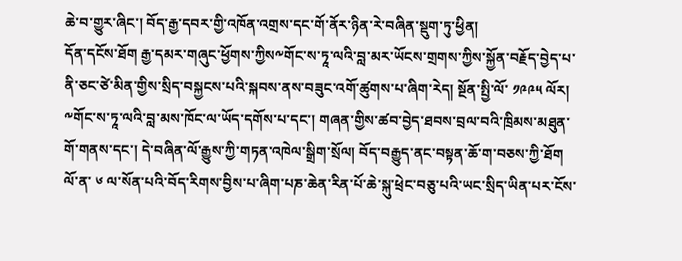ཆེ་བ་གྱུར་ཞིང་། བོད་རྒྱ་དབར་གྱི་འཁོན་འགྲས་དང་གོ་ནོར་ཉིན་རེ་བཞིན་སྡུག་ཏུ་ཕྱིན།
དོན་དངོས་ཐོག རྒྱ་དམར་གཞུང་ཕྱོགས་ཀྱིས༸གོང་ས་ཏཱ་ལའི་བླ་མར་ཡོངས་གྲགས་ཀྱིས་སྐྱོན་བརྗོད་བྱེད་པ་ནི་ཅང་ཙེ་མིན་གྱིས་སྲིད་བསྐྱངས་པའི་སྐབས་ནས་བཟུང་འགོ་ཚུགས་པ་ཞིག་རེད། སྔོན་སྤྱི་ལོ་ ༡༩༩༥ ལོར། ༸གོང་ས་ཏཱ་ལའི་བླ་མས་ཁོང་ལ་ཡོད་དགོས་པ་དང་། གཞན་གྱིས་ཚབ་བྱེད་ཐབས་བྲལ་བའི་ཁྲིམས་མཐུན་གོ་གནས་དང་། དེ་བཞིན་ལོ་རྒྱུས་ཀྱི་གཏན་འཁེལ་སྒྲིག་སྲོལ། བོད་བརྒྱུད་ནང་བསྟན་ཆོ་ག་བཅས་ཀྱི་ཐོག ལོ་ན་ ༦ ལ་སོན་པའི་བོད་རིགས་བྱིས་པ་ཞིག་པཎ་ཆེན་རིན་པོ་ཆེ་སྐུ་ཕྲེང་བཅུ་པའི་ཡང་སྲིད་ཡིན་པར་ངོས་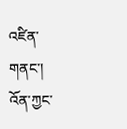འཛིན་གནང་། འོན་ཀྱང་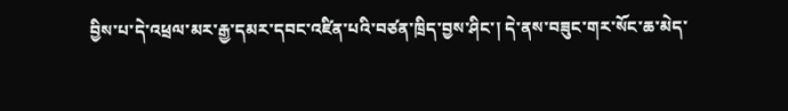བྱིས་པ་དེ་འཕྲལ་མར་རྒྱ་དམར་དབང་འཛིན་པའི་བཙན་ཁྲིད་བྱས་ཤིང་། དེ་ནས་བཟུང་གར་སོང་ཆ་མེད་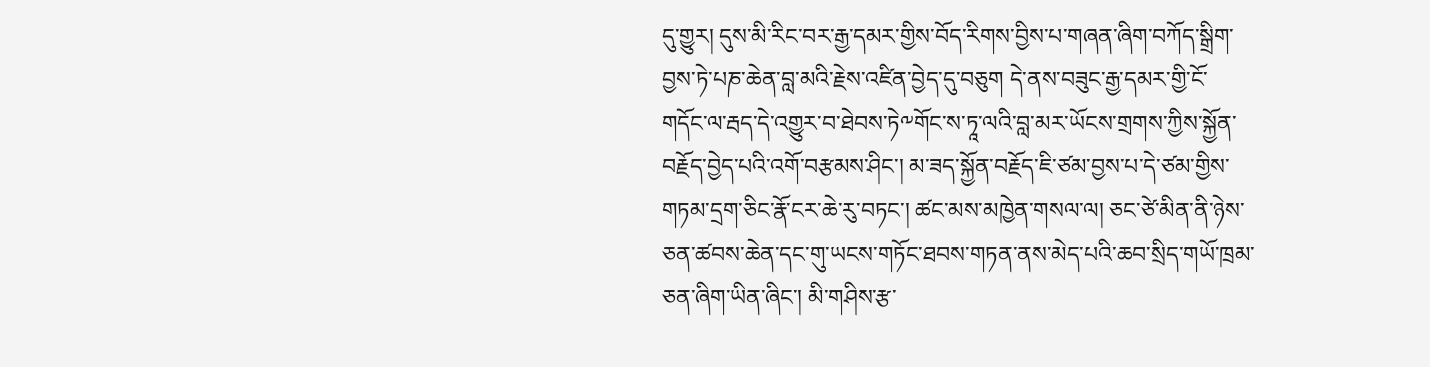དུ་གྱུར། དུས་མི་རིང་བར་རྒྱ་དམར་གྱིས་བོད་རིགས་བྱིས་པ་གཞན་ཞིག་བཀོད་སྒྲིག་བྱས་ཏེ་པཎ་ཆེན་བླ་མའི་རྗེས་འཛིན་བྱེད་དུ་བཅུག དེ་ནས་བཟུང་རྒྱ་དམར་གྱི་ངོ་གདོང་ལ་རྦད་དེ་འགྱུར་བ་ཐེབས་ཏེ༸གོང་ས་ཏཱ་ལའི་བླ་མར་ཡོངས་གྲགས་ཀྱིས་སྐྱོན་བརྗོད་བྱེད་པའི་འགོ་བརྩམས་ཤིང་། མ་ཟད་སྐྱོན་བརྗོད་ཇི་ཙམ་བྱས་པ་དེ་ཙམ་གྱིས་གཏམ་དྲག་ཅིང་རྣོ་ངར་ཆེ་རུ་བཏང་། ཚང་མས་མཁྱེན་གསལ་ལ། ཅང་ཙེ་མིན་ནི་ཉེས་ཅན་ཚབས་ཆེན་དང་གུ་ཡངས་གཏོང་ཐབས་གཏན་ནས་མེད་པའི་ཆབ་སྲིད་གཡོ་ཁྲམ་ཅན་ཞིག་ཡིན་ཞིང་། མི་གཤིས་རྩ་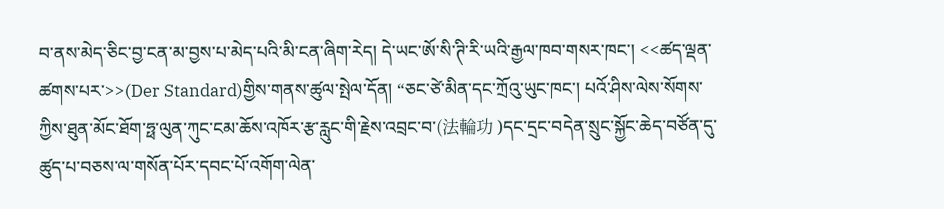བ་ནས་མེད་ཅིང་བྱ་ངན་མ་བྱས་པ་མེད་པའི་མི་ངན་ཞིག་རེད། དེ་ཡང་ཨོ་སི་ཊི་རི་ཡའི་རྒྱལ་ཁབ་གསར་ཁང་། <<ཚད་ལྡན་ཚགས་པར་>>(Der Standard)གྱིས་གནས་ཚུལ་སྤེལ་དོན། “ཅང་ཙེ་མིན་དང་ཀྲོའུ་ཡུང་ཁང་། པའོ་ཤིས་ལེས་སོགས་ཀྱིས་ཐུན་མོང་ཐོག་ཧྥ་ལུན་ཀུང་ངམ་ཆོས་འཁོར་རྩ་རླུང་གི་རྗེས་འབྲང་བ་(法輪功 )དང་དྲང་བདེན་སྲུང་སྐྱོང་ཆེད་བཙོན་དུ་ཚུད་པ་བཅས་ལ་གསོན་པོར་དབང་པོ་འགོག་ལེན་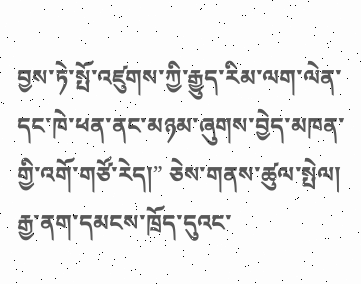བྱས་ཏེ་སྤོ་འཛུགས་ཀྱི་རྒྱུད་རིམ་ལག་ལེན་དང་ཁེ་ཕན་ནང་མཉམ་ཞུགས་བྱེད་མཁན་གྱི་འགོ་གཙོ་རེད།” ཅེས་གནས་ཚུལ་སྤེལ། རྒྱ་ནག་དམངས་ཁྲོད་དུའང་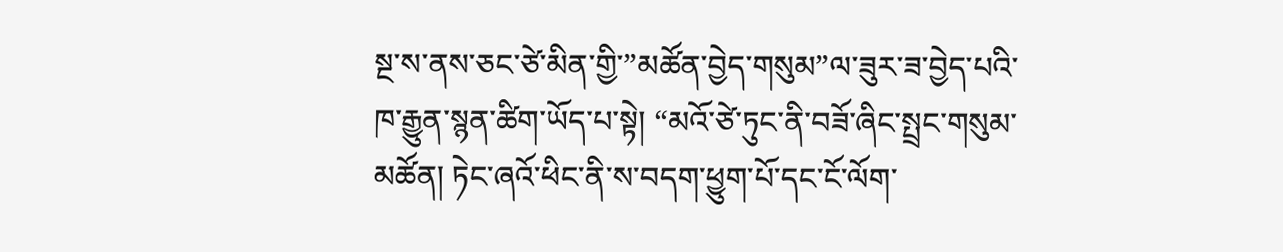སྔ་ས་ནས་ཅང་ཙེ་མིན་གྱི་”མཚོན་བྱེད་གསུམ”ལ་ཟུར་ཟ་བྱེད་པའི་ཁ་རྒྱུན་སྙན་ཚིག་ཡོད་པ་སྟེ། “མའོ་ཙེ་ཏུང་ནི་བཟོ་ཞིང་སྤྲང་གསུམ་མཚོན། ཏེང་ཞའོ་ཕིང་ནི་ས་བདག་ཕྱུག་པོ་དང་ངོ་ལོག་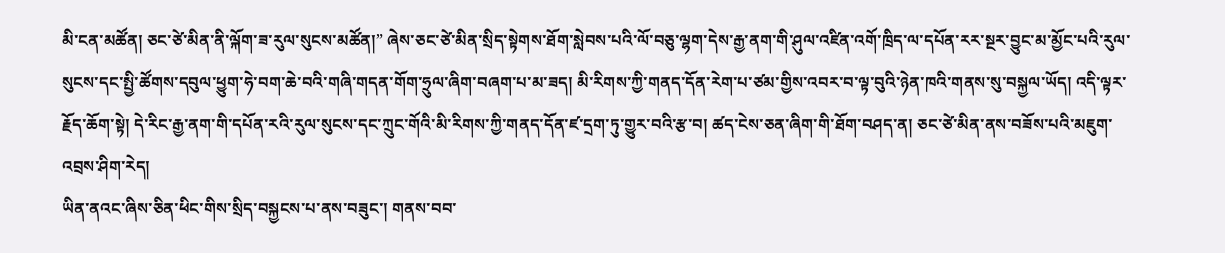མི་ངན་མཚོན། ཅང་ཙེ་མིན་ནི་ལྐོག་ཟ་རུལ་སུངས་མཚོན།” ཞེས་ཅང་ཙེ་མིན་སྲིད་སྟེགས་ཐོག་སླེབས་པའི་ལོ་བཅུ་ལྷག་དེས་རྒྱ་ནག་གི་ཤུལ་འཛིན་འགོ་ཁྲིད་ལ་དཔོན་རར་སྔར་བྱུང་མ་མྱོང་པའི་རུལ་སུངས་དང་སྤྱི་ཚོགས་དབུལ་ཕྱུག་ཧེ་བག་ཆེ་བའི་གཞི་གདན་གོག་ཧྲུལ་ཞིག་བཞག་པ་མ་ཟད། མི་རིགས་ཀྱི་གནད་དོན་རེག་པ་ཙམ་གྱིས་འབར་བ་ལྟ་བུའི་ཉེན་ཁའི་གནས་སུ་བསྐྱལ་ཡོད། འདི་ལྟར་རྗོད་ཆོག་སྟེ། དེ་རིང་རྒྱ་ནག་གི་དཔོན་རའི་རུལ་སུངས་དང་ཀྲུང་གོའི་མི་རིགས་ཀྱི་གནད་དོན་ཛ་དྲག་ཏུ་གྱུར་བའི་རྩ་བ། ཚད་ངེས་ཅན་ཞིག་གི་ཐོག་བཤད་ན། ཅང་ཙེ་མིན་ནས་བཟོས་པའི་མཇུག་འབྲས་ཤིག་རེད།
ཡིན་ནའང་ཞིས་ཅིན་ཕིང་གིས་སྲིད་བསྐྱངས་པ་ནས་བཟུང་། གནས་བབ་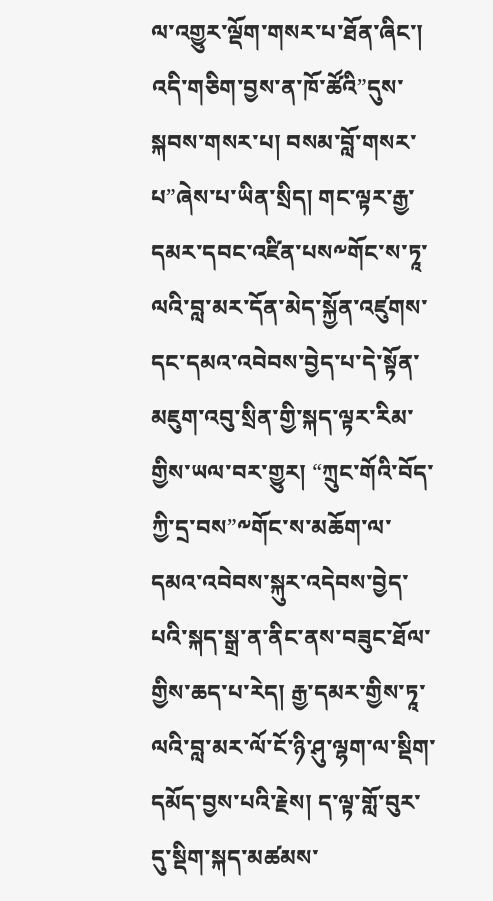ལ་འགྱུར་ལྡོག་གསར་པ་ཐོན་ཞིང་། འདི་གཅིག་བྱས་ན་ཁོ་ཚོའི”དུས་སྐབས་གསར་པ། བསམ་བློ་གསར་པ”ཞེས་པ་ཡིན་སྲིད། གང་ལྟར་རྒྱ་དམར་དབང་འཛིན་པས༸གོང་ས་ཏཱ་ལའི་བླ་མར་དོན་མེད་སྐྱོན་འཛུགས་དང་དམའ་འབེབས་བྱེད་པ་དེ་སྟོན་མཇུག་འབུ་སྲིན་གྱི་སྐད་ལྟར་རིམ་གྱིས་ཡལ་བར་གྱུར། “ཀྲུང་གོའི་བོད་ཀྱི་དྲ་བས”༸གོང་ས་མཆོག་ལ་དམའ་འབེབས་སྐུར་འདེབས་བྱེད་པའི་སྐད་སྒྲ་ན་ནིང་ནས་བཟུང་ཐོལ་གྱིས་ཆད་པ་རེད། རྒྱ་དམར་གྱིས་ཏཱ་ལའི་བླ་མར་ལོ་ངོ་ཉི་ཤུ་ལྷག་ལ་སྡིག་དམོད་བྱས་པའི་རྗེས། ད་ལྟ་གློ་བུར་དུ་སྡིག་སྐད་མཚམས་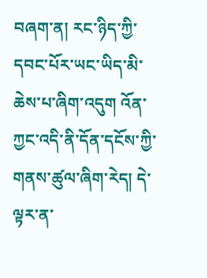བཞག་ན། རང་ཉིད་ཀྱི་དབང་པོར་ཡང་ཡིད་མི་ཆེས་པ་ཞིག་འདུག འོན་ཀྱང་འདི་ནི་དོན་དངོས་ཀྱི་གནས་ཚུལ་ཞིག་རེད། དེ་ལྟར་ན་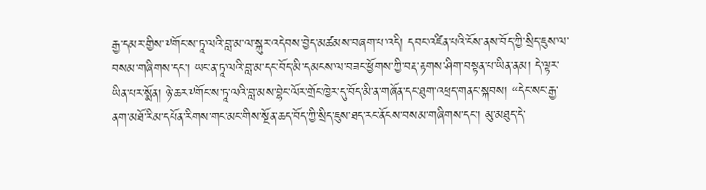རྒྱ་དམར་གྱིས་༸གོང་ས་ཏཱ་ལའི་བླ་མ་ལ་སྐུར་འདེབས་བྱེད་མཚམས་བཞག་པ་འདི། དབང་འཛིན་པའི་ངོས་ནས་བོད་ཀྱི་སྲིད་ཇུས་ལ་བསམ་གཞིགས་དང་། ཡང་ན་ཏཱ་ལའི་བླ་མ་དང་བོད་མི་དམངས་ལ་བཟང་ཕྱོགས་ཀྱི་བརྡ་རྟགས་ཤིག་བསྟན་པ་ཡིན་ནམ། དེ་ལྟར་ཡིན་པར་སྨོན། ཉེ་ཆར༸གོང་ས་ཏཱ་ལའི་བླ་མས་བྷེང་ལོར་གྲོང་ཁྱེར་དུ་བོད་མི་ན་གཞོན་དང་ཐུག་འཕྲད་གནང་སྐབས། “དེང་སང་རྒྱ་ནག་མཐོ་རིམ་དཔོན་རིགས་གང་མང་གིས་སྔོན་ཆད་བོད་ཀྱི་སྲིད་ཇུས་ཐད་རང་ནོངས་བསམ་གཞིགས་དང་། མུ་མཐུད་དེ་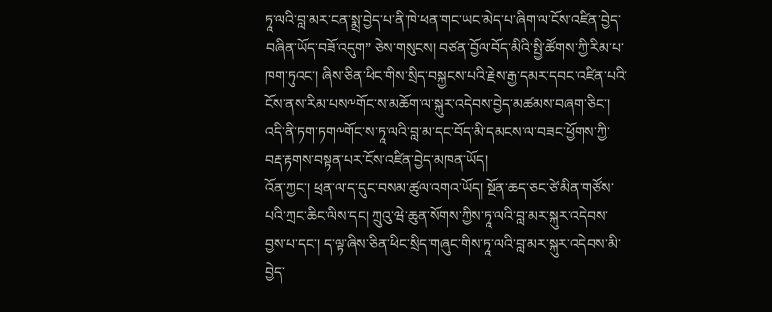ཏཱ་ལའི་བླ་མར་ངན་སྨྲ་བྱེད་པ་ནི་ཁེ་ཕན་གང་ཡང་མེད་པ་ཞིག་ལ་ངོས་འཛིན་བྱེད་བཞིན་ཡོད་བཟོ་འདུག” ཅེས་གསུངས། བཙན་བྱོལ་བོད་མིའི་སྤྱི་ཚོགས་ཀྱི་རིམ་པ་ཁག་ཏུའང་། ཞིས་ཅིན་ཕིང་གིས་སྲིད་བསྐྱངས་པའི་རྗེས་རྒྱ་དམར་དབང་འཛིན་པའི་ངོས་ནས་རིམ་པས༸གོང་ས་མཆོག་ལ་སྐུར་འདེབས་བྱེད་མཚམས་བཞག་ཅིང་། འདི་ནི་ཏག་ཏག༸གོང་ས་ཏཱ་ལའི་བླ་མ་དང་བོད་མི་དམངས་ལ་བཟང་ཕྱོགས་ཀྱི་བརྡ་རྟགས་བསྟན་པར་ངོས་འཛིན་བྱེད་མཁན་ཡོད།
འོན་ཀྱང་། ཕྲན་ལ་ད་དུང་བསམ་ཚུལ་འགའ་ཡོད། སྔོན་ཆད་ཅང་ཙེ་མིན་གཙོས་པའི་ཀྲང་ཆིང་ལིས་དང། ཀྲུའུ་ཝེ་ཆུན་སོགས་ཀྱིས་ཏཱ་ལའི་བླ་མར་སྐུར་འདེབས་བྱས་པ་དང་། ད་ལྟ་ཞིས་ཅིན་ཕིང་སྲིད་གཞུང་གིས་ཏཱ་ལའི་བླ་མར་སྐུར་འདེབས་མི་བྱེད་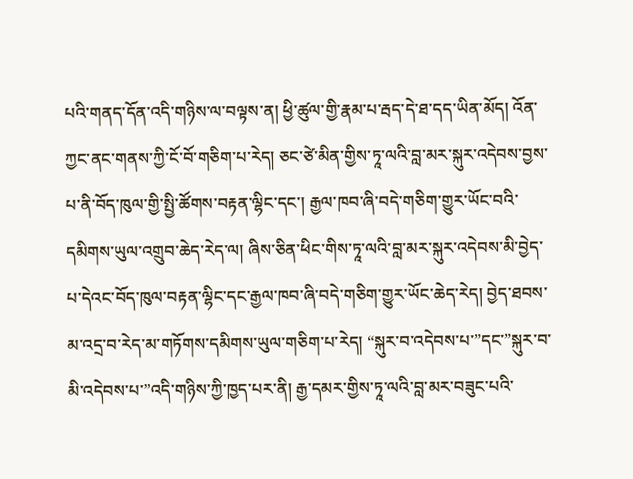པའི་གནད་དོན་འདི་གཉིས་ལ་བལྟས་ན། ཕྱི་ཚུལ་གྱི་རྣམ་པ་རྦད་དེ་ཐ་དད་ཡིན་མོད། འོན་ཀྱང་ནང་གནས་ཀྱི་ངོ་བོ་གཅིག་པ་རེད། ཅང་ཙེ་མིན་གྱིས་ཏཱ་ལའི་བླ་མར་སྐུར་འདེབས་བྱས་པ་ནི་བོད་ཁུལ་གྱི་སྤྱི་ཚོགས་བརྟན་ལྷིང་དང་། རྒྱལ་ཁབ་ཞི་བདེ་གཅིག་གྱུར་ཡོང་བའི་དམིགས་ཡུལ་འགྲུབ་ཆེད་རེད་ལ། ཞིས་ཅིན་ཕིང་གིས་ཏཱ་ལའི་བླ་མར་སྐུར་འདེབས་མི་བྱེད་པ་དེའང་བོད་ཁུལ་བརྟན་ལྷིང་དང་རྒྱལ་ཁབ་ཞི་བདེ་གཅིག་གྱུར་ཡོང་ཆེད་རེད། བྱེད་ཐབས་མ་འདྲ་བ་རེད་མ་གཏོགས་དམིགས་ཡུལ་གཅིག་པ་རེད། “སྐུར་བ་འདེབས་པ་”དང་”སྐུར་བ་མི་འདེབས་པ་”འདི་གཉིས་ཀྱི་ཁྱད་པར་ནི། རྒྱ་དམར་གྱིས་ཏཱ་ལའི་བླ་མར་བཟུང་པའི་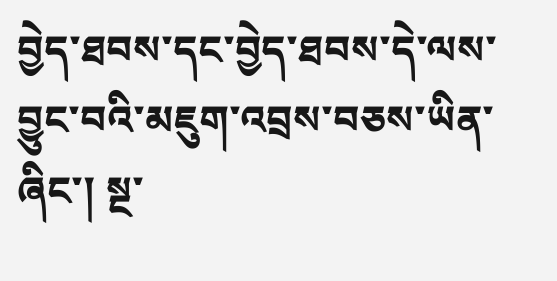བྱེད་ཐབས་དང་བྱེད་ཐབས་དེ་ལས་བྱུང་བའི་མཇུག་འབྲས་བཅས་ཡིན་ཞིང་། སྔ་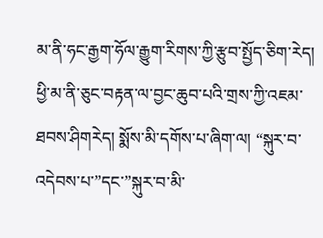མ་ནི་ཧང་རྒྱག་ཧོལ་རྒྱུག་རིགས་ཀྱི་རྩུབ་སྤྱོད་ཅིག་རེད། ཕྱི་མ་ནི་ཅུང་བརྟན་ལ་བྱང་ཆུབ་པའི་གྲས་ཀྱི་འཇམ་ཐབས་ཤིགརེད། སྨོས་མི་དགོས་པ་ཞིག་ལ། “སྐུར་བ་འདེབས་པ་”དང་”སྐུར་བ་མི་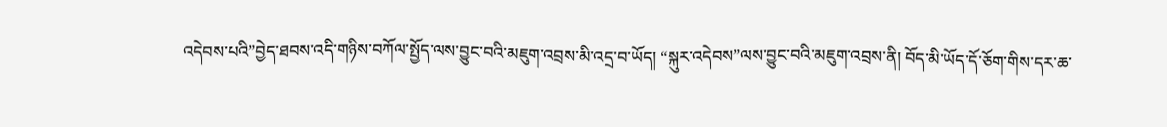འདེབས་པའི”བྱེད་ཐབས་འདི་གཉིས་བཀོལ་སྤྱོད་ལས་བྱུང་བའི་མཇུག་འབྲས་མི་འདྲ་བ་ཡོད། “སྐུར་འདེབས”ལས་བྱུང་བའི་མཇུག་འབྲས་ནི། བོད་མི་ཡོད་དོ་ཅོག་གིས་དར་ཆ་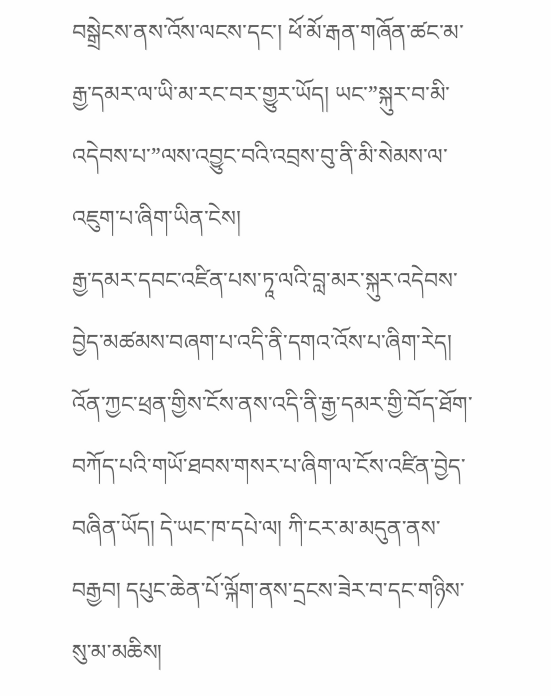བསྒྲེངས་ནས་འོས་ལངས་དང་། ཕོ་མོ་རྒན་གཞོན་ཚང་མ་རྒྱ་དམར་ལ་ཡི་མ་རང་བར་གྱུར་ཡོད། ཡང་”སྐུར་བ་མི་འདེབས་པ་”ལས་འབྱུང་བའི་འབྲས་བུ་ནི་མི་སེམས་ལ་འཇུག་པ་ཞིག་ཡིན་ངེས།
རྒྱ་དམར་དབང་འཛིན་པས་ཏཱ་ལའི་བླ་མར་སྐུར་འདེབས་བྱེད་མཚམས་བཞག་པ་འདི་ནི་དགའ་འོས་པ་ཞིག་རེད། འོན་ཀྱང་ཕྲན་གྱིས་ངོས་ནས་འདི་ནི་རྒྱ་དམར་གྱི་བོད་ཐོག་བཀོད་པའི་གཡོ་ཐབས་གསར་པ་ཞིག་ལ་ངོས་འཛིན་བྱེད་བཞིན་ཡོད། དེ་ཡང་ཁ་དཔེ་ལ། ཀི་ངར་མ་མདུན་ནས་བརྒྱབ། དཔུང་ཆེན་པོ་ལྐོག་ནས་དྲངས་ཟེར་བ་དང་གཉིས་སུ་མ་མཆིས།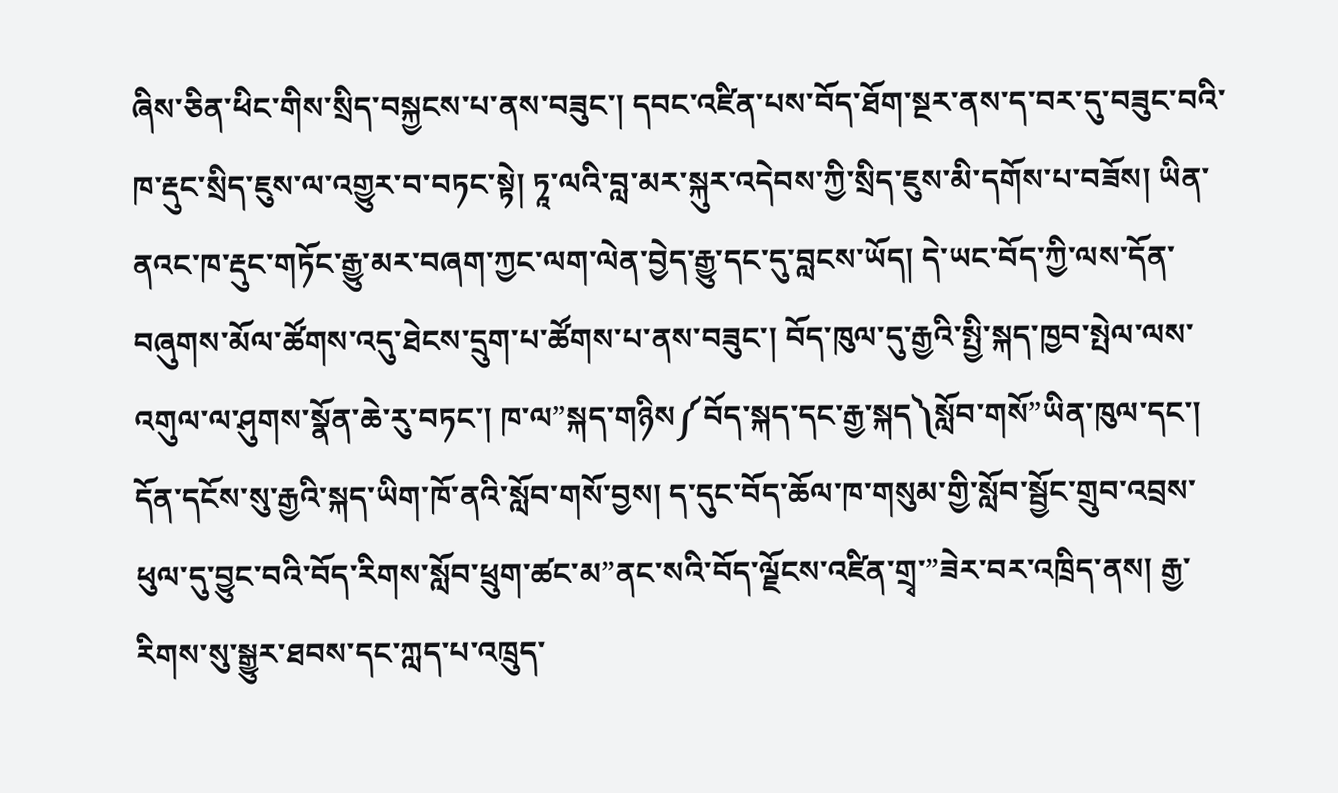ཞིས་ཅིན་ཕིང་གིས་སྲིད་བསྐྱངས་པ་ནས་བཟུང་། དབང་འཛིན་པས་བོད་ཐོག་སྔར་ནས་ད་བར་དུ་བཟུང་བའི་ཁ་རྡུང་སྲིད་ཇུས་ལ་འགྱུར་བ་བཏང་སྟེ། ཏཱ་ལའི་བླ་མར་སྐུར་འདེབས་ཀྱི་སྲིད་ཇུས་མི་དགོས་པ་བཟོས། ཡིན་ནའང་ཁ་རྡུང་གཏོང་རྒྱུ་མར་བཞག་ཀྱང་ལག་ལེན་བྱེད་རྒྱུ་དང་དུ་བླངས་ཡོད། དེ་ཡང་བོད་ཀྱི་ལས་དོན་བཞུགས་མོལ་ཚོགས་འདུ་ཐེངས་དྲུག་པ་ཚོགས་པ་ནས་བཟུང་། བོད་ཁུལ་དུ་རྒྱའི་སྤྱི་སྐད་ཁྱབ་སྤེལ་ལས་འགུལ་ལ་ཤུགས་སྣོན་ཆེ་རུ་བཏང་། ཁ་ལ”སྐད་གཉིས༼བོད་སྐད་དང་རྒྱ་སྐད༽སློབ་གསོ”ཡིན་ཁུལ་དང་། དོན་དངོས་སུ་རྒྱའི་སྐད་ཡིག་ཁོ་ནའི་སློབ་གསོ་བྱས། ད་དུང་བོད་ཆོལ་ཁ་གསུམ་གྱི་སློབ་སྦྱོང་གྲུབ་འབྲས་ཕུལ་དུ་བྱུང་བའི་བོད་རིགས་སློབ་ཕྲུག་ཚང་མ”ནང་སའི་བོད་ལྗོངས་འཛིན་གྲྭ་”ཟེར་བར་འཁྲིད་ནས། རྒྱ་རིགས་སུ་སྒྱུར་ཐབས་དང་ཀླད་པ་འཁྲུད་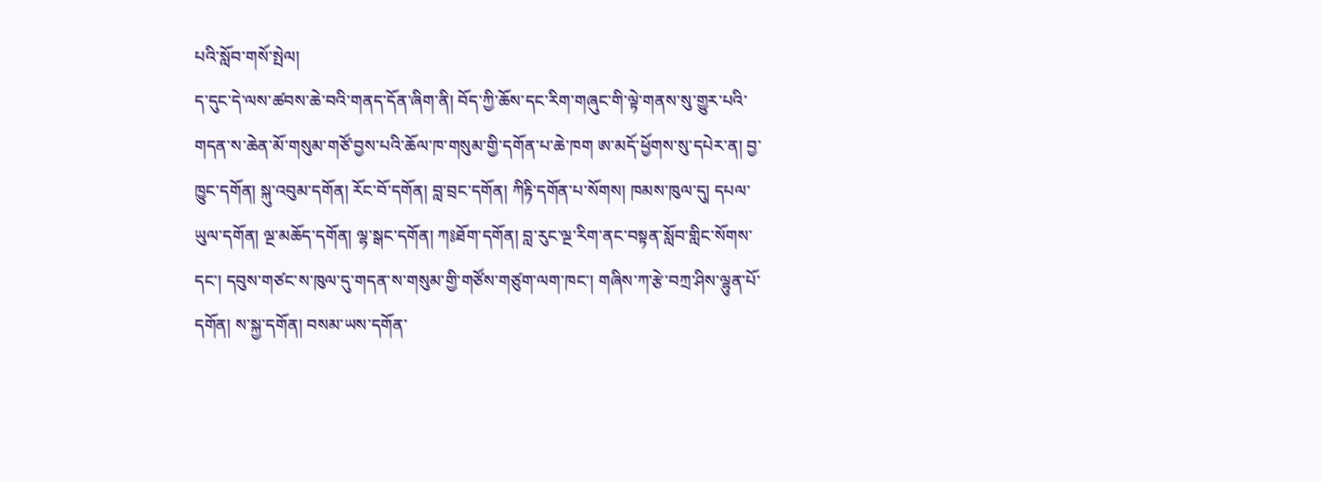པའི་སློབ་གསོ་སྤེལ།
ད་དུང་དེ་ལས་ཚབས་ཆེ་བའི་གནད་དོན་ཞིག་ནི། བོད་ཀྱི་ཆོས་དང་རིག་གཞུང་གི་ལྟེ་གནས་སུ་གྱུར་པའི་གདན་ས་ཆེན་མོ་གསུམ་གཙོ་བྱས་པའི་ཆོལ་ཁ་གསུམ་གྱི་དགོན་པ་ཆེ་ཁག ཨ་མདོ་ཕྱོགས་སུ་དཔེར་ན། བྱ་ཁྱུང་དགོན། སྐུ་འབུམ་དགོན། རོང་བོ་དགོན། བླ་བྲང་དགོན། ཀིརྟི་དགོན་པ་སོགས། ཁམས་ཁུལ་དུ། དཔལ་ཡུལ་དགོན། ལྔ་མཆོད་དགོན། ལྷ་སྒང་དགོན། ཀ༔ཐོག་དགོན། བླ་རུང་ལྔ་རིག་ནང་བསྟན་སློབ་གླིང་སོགས་དང་། དབུས་གཙང་ས་ཁུལ་དུ་གདན་ས་གསུམ་གྱི་གཙོས་གཙུག་ལག་ཁང་། གཞིས་ཀ་རྩེ་བཀྲ་ཤིས་ལྷུན་པོ་དགོན། ས་སྐྱ་དགོན། བསམ་ཡས་དགོན་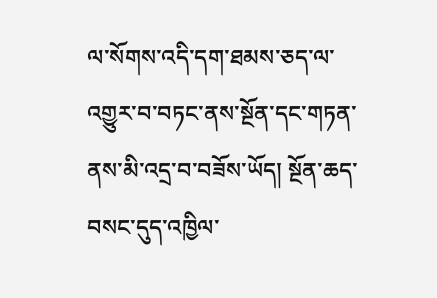ལ་སོགས་འདི་དག་ཐམས་ཅད་ལ་འགྱུར་བ་བཏང་ནས་སྔོན་དང་གཏན་ནས་མི་འདྲ་བ་བཟོས་ཡོད། སྔོན་ཆད་བསང་དུད་འཁྱིལ་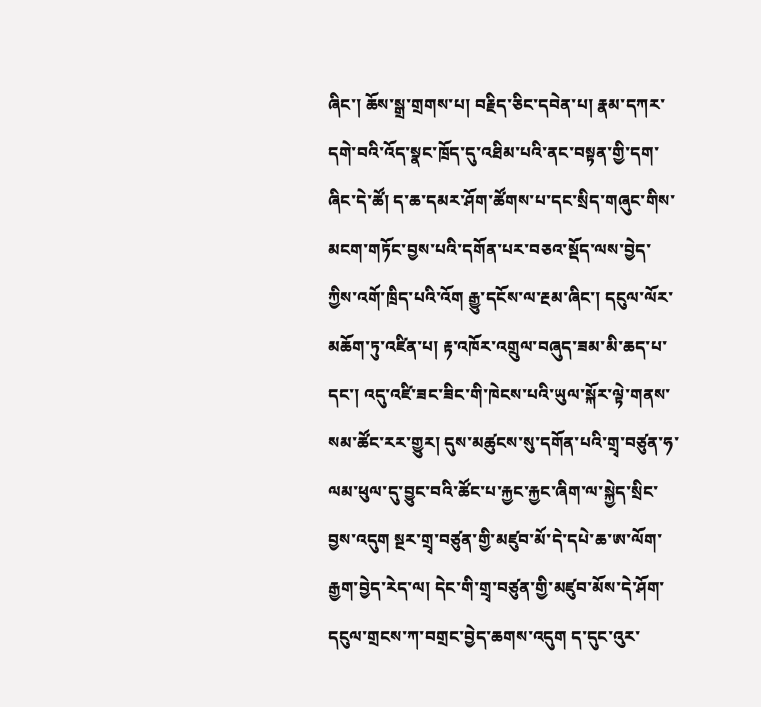ཞིང་། ཆོས་སྒྲ་གྲགས་པ། བརྗིད་ཅིང་དབེན་པ། རྣམ་དཀར་དགེ་བའི་འོད་སྣང་ཁྲོད་དུ་འཐིམ་པའི་ནང་བསྟན་གྱི་དག་ཞིང་དེ་ཚོ། ད་ཆ་དམར་ཤོག་ཚོགས་པ་དང་སྲིད་གཞུང་གིས་མངག་གཏོང་བྱས་པའི་དགོན་པར་བཅའ་སྡོད་ལས་བྱེད་ཀྱིས་འགོ་ཁྲིད་པའི་འོག རྒྱུ་དངོས་ལ་རྔམ་ཞིང་། དངུལ་ལོར་མཆོག་ཏུ་འཛིན་པ། རྟ་འཁོར་འགྲུལ་བཞུད་ཟམ་མི་ཆད་པ་དང་། འདུ་འཛི་ཟང་ཟིང་གི་ཁེངས་པའི་ཡུལ་སྐོར་ལྟེ་གནས་སམ་ཚོང་རར་གྱུར། དུས་མཚུངས་སུ་དགོན་པའི་གྲྭ་བཙུན་ཧ་ལམ་ཕུལ་དུ་བྱུང་བའི་ཚོང་པ་རྐྱང་རྐྱང་ཞིག་ལ་སྐྱེད་སྲིང་བྱས་འདུག སྔར་གྲྭ་བཙུན་གྱི་མཛུབ་མོ་དེ་དཔེ་ཆ་ཨ་ལོག་རྒྱག་བྱེད་རེད་ལ། དེང་གི་གྲྭ་བཙུན་གྱི་མཛུབ་མོས་དེ་ཤོག་དངུལ་གྲངས་ཀ་བགྲང་བྱེད་ཆགས་འདུག ད་དུང་འུར་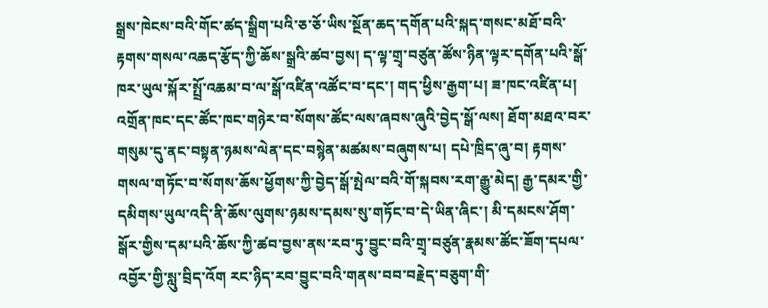སྒྲས་ཁེངས་བའི་གོང་ཚད་སྒྲིག་པའི་ཅ་ཅོ་ཡིས་སྔོན་ཆད་དགོན་པའི་སྐད་གསང་མཐོ་བའི་རྟགས་གསལ་འཆད་རྩོད་ཀྱི་ཆོས་སྒྲའི་ཚབ་བྱས། ད་ལྟ་གྲྭ་བཙུན་ཚོས་ཉིན་ལྟར་དགོན་པའི་སྒོ་ཁར་ཡུལ་སྐོར་སྤྲོ་འཆམ་བ་ལ་སྒོ་འཛིན་འཚོང་བ་དང་། གད་ཕྱིས་རྒྱག་པ། ཟ་ཁང་འཛིན་པ། འགྲོན་ཁང་དང་ཚོང་ཁང་གཉེར་བ་སོགས་ཚོང་ལས་ཞབས་ཞུའི་བྱེད་སྒོ་ལས། ཐོག་མཐའ་བར་གསུམ་དུ་ནང་བསྟན་ཉམས་ལེན་དང་བསྙེན་མཚམས་བཞུགས་པ། དཔེ་ཁྲིད་ཞུ་བ། རྟགས་གསལ་གཏོང་བ་སོགས་ཆོས་ཕྱོགས་ཀྱི་བྱེད་སྒོ་སྤེལ་བའི་གོ་སྐབས་རག་རྒྱུ་མེད། རྒྱ་དམར་གྱི་དམིགས་ཡུལ་འདི་ནི་ཆོས་ལུགས་ཉམས་དམས་སུ་གཏོང་བ་དེ་ཡིན་ཞིང་། མི་དམངས་ཤོག་སྒོར་གྱིས་དམ་པའི་ཆོས་ཀྱི་ཚབ་བྱས་ནས་རབ་ཏུ་བྱུང་བའི་གྲྭ་བཙུན་རྣམས་ཚོང་ཟོག་དཔལ་འབྱོར་གྱི་སླུ་བྲིད་འོག རང་ཉིད་རབ་བྱུང་བའི་གནས་བབ་བརྗེད་བཅུག་གི་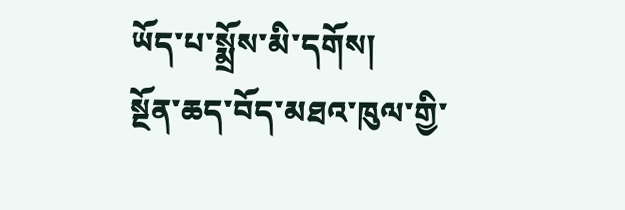ཡོད་པ་སྨྲོས་མི་དགོས།
སྔོན་ཆད་བོད་མཐའ་ཁུལ་གྱི་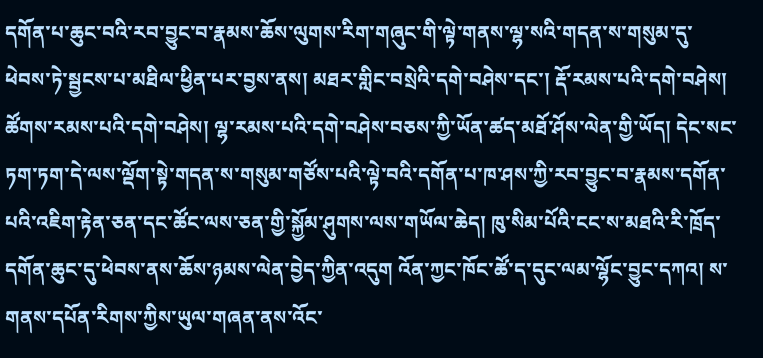དགོན་པ་ཆུང་བའི་རབ་བྱུང་བ་རྣམས་ཆོས་ལུགས་རིག་གཞུང་གི་ལྟེ་གནས་ལྷ་སའི་གདན་ས་གསུམ་དུ་ཕེབས་ཏེ་སྦྱངས་པ་མཐིལ་ཕྱིན་པར་བྱས་ནས། མཐར་གླིང་བསྲེའི་དགེ་བཤེས་དང་། རྡོ་རམས་པའི་དགེ་བཤེས། ཚོགས་རམས་པའི་དགེ་བཤེས། ལྷ་རམས་པའི་དགེ་བཤེས་བཅས་ཀྱི་ཡོན་ཚད་མཐོ་ཤོས་ལེན་གྱི་ཡོད། དེང་སང་ཏག་ཏག་དེ་ལས་ལྡོག་སྟེ་གདན་ས་གསུམ་གཙོས་པའི་ལྟེ་བའི་དགོན་པ་ཁ་ཤས་ཀྱི་རབ་བྱུང་བ་རྣམས་དགོན་པའི་འཇིག་རྟེན་ཅན་དང་ཚོང་ལས་ཅན་གྱི་སྐྱོམ་ཤུགས་ལས་གཡོལ་ཆེད། ཁུ་སིམ་པོའི་ངང་ས་མཐའི་རི་ཁྲོད་དགོན་ཆུང་དུ་ཕེབས་ནས་ཆོས་ཉམས་ལེན་བྱེད་ཀྱིན་འདུག འོན་ཀྱང་ཁོང་ཚོ་ད་དུང་ལམ་ལྷོང་བྱུང་དཀའ། ས་གནས་དཔོན་རིགས་ཀྱིས་ཡུལ་གཞན་ནས་འོང་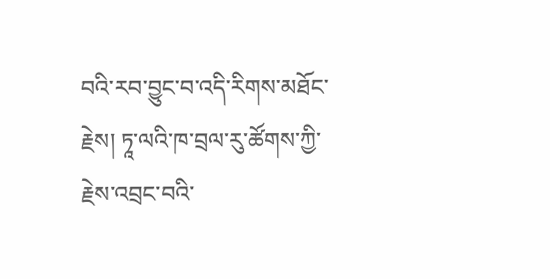བའི་རབ་བྱུང་བ་འདི་རིགས་མཐོང་རྗེས། ཏཱ་ལའི་ཁ་བྲལ་རུ་ཚོགས་ཀྱི་རྗེས་འབྲང་བའི་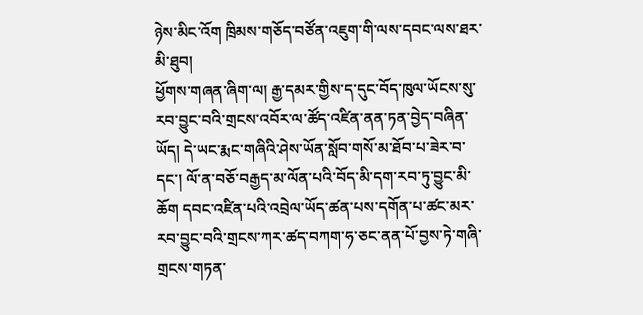ཉེས་མིང་འོག ཁྲིམས་གཅོད་བཙོན་འཇུག་གི་ལས་དབང་ལས་ཐར་མི་ཐུབ།
ཕྱོགས་གཞན་ཞིག་ལ། རྒྱ་དམར་གྱིས་ད་དུང་བོད་ཁུལ་ཡོངས་སུ་རབ་བྱུང་བའི་གྲངས་འབོར་ལ་ཚོད་འཛིན་ནན་ཏན་བྱེད་བཞིན་ཡོད། དེ་ཡང་རྨང་གཞིའི་ཤེས་ཡོན་སློབ་གསོ་མ་ཐོབ་པ་ཟེར་བ་དང་། ལོ་ན་བཅོ་བརྒྱད་མ་ལོན་པའི་བོད་མི་དག་རབ་ཏུ་བྱུང་མི་ཆོག དབང་འཛིན་པའི་འབྲེལ་ཡོད་ཚན་པས་དགོན་པ་ཚང་མར་རབ་བྱུང་བའི་གྲངས་ཀར་ཚད་བཀག་ཧ་ཅང་ནན་པོ་བྱས་ཏེ་གཞི་གྲངས་གཏན་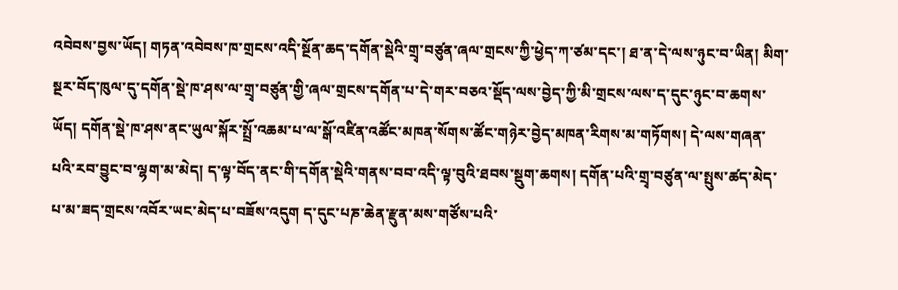འབེབས་བྱས་ཡོད། གཏན་འབེབས་ཁ་གྲངས་འདི་སྔོན་ཆད་དགོན་སྡེའི་གྲྭ་བཙུན་ཞལ་གྲངས་ཀྱི་ཕྱེད་ཀ་ཙམ་དང་། ཐ་ན་དེ་ལས་ཉུང་བ་ཡིན། མིག་སྔར་བོད་ཁུལ་དུ་དགོན་སྡེ་ཁ་ཤས་ལ་གྲྭ་བཙུན་གྱི་ཞལ་གྲངས་དགོན་པ་དེ་གར་བཅའ་སྡོད་ལས་བྱེད་ཀྱི་མི་གྲངས་ལས་ད་དུང་ཉུང་བ་ཆགས་ཡོད། དགོན་སྡེ་ཁ་ཤས་ནང་ཡུལ་སྐོར་སྤྲོ་འཆམ་པ་ལ་སྒོ་འཛིན་འཚོང་མཁན་སོགས་ཚོང་གཉེར་བྱེད་མཁན་རིགས་མ་གཏོགས། དེ་ལས་གཞན་པའི་རབ་བྱུང་བ་ལྷག་མ་མེད། ད་ལྟ་བོད་ནང་གི་དགོན་སྡེའི་གནས་བབ་འདི་ལྟ་བུའི་ཐབས་སྡུག་ཆགས། དགོན་པའི་གྲྭ་བཙུན་ལ་སྤུས་ཚད་མེད་པ་མ་ཟད་གྲངས་འབོར་ཡང་མེད་པ་བཟོས་འདུག ད་དུང་པཎ་ཆེན་རྫུན་མས་གཙོས་པའི་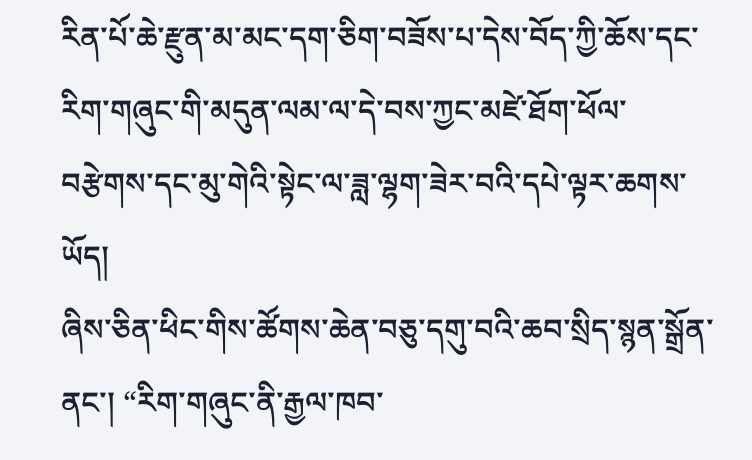རིན་པོ་ཆེ་རྫུན་མ་མང་དག་ཅིག་བཟོས་པ་དེས་བོད་ཀྱི་ཆོས་དང་རིག་གཞུང་གི་མདུན་ལམ་ལ་དེ་བས་ཀྱང་མཛེ་ཐོག་ཕོལ་བརྩེགས་དང་མུ་གེའི་སྟེང་ལ་ཟླ་ལྷག་ཟེར་བའི་དཔེ་ལྟར་ཆགས་ཡོད།
ཞིས་ཅིན་ཕིང་གིས་ཚོགས་ཆེན་བཅུ་དགུ་བའི་ཆབ་སྲིད་སྙན་སྒྲོན་ནང་། “རིག་གཞུང་ནི་རྒྱལ་ཁབ་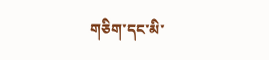གཅིག་དང་མི་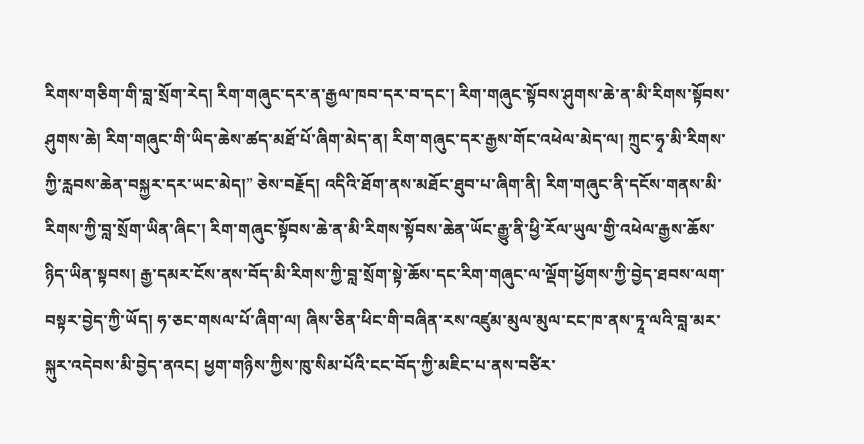རིགས་གཅིག་གི་བླ་སྲོག་རེད། རིག་གཞུང་དར་ན་རྒྱལ་ཁབ་དར་བ་དང་། རིག་གཞུང་སྟོབས་ཤུགས་ཆེ་ན་མི་རིགས་སྟོབས་ཤུགས་ཆེ། རིག་གཞུང་གི་ཡིད་ཆེས་ཚད་མཐོ་པོ་ཞིག་མེད་ན། རིག་གཞུང་དར་རྒྱས་གོང་འཕེལ་མེད་ལ། ཀྲུང་ཧྭ་མི་རིགས་ཀྱི་རླབས་ཆེན་བསྐྱར་དར་ཡང་མེད།” ཅེས་བརྗོད། འདིའི་ཐོག་ནས་མཐོང་ཐུབ་པ་ཞིག་ནི། རིག་གཞུང་ནི་དངོས་གནས་མི་རིགས་ཀྱི་བླ་སྲོག་ཡིན་ཞིང་། རིག་གཞུང་སྟོབས་ཆེ་ན་མི་རིགས་སྟོབས་ཆེན་ཡོང་རྒྱུ་ནི་ཕྱི་རོལ་ཡུལ་གྱི་འཕེལ་རྒྱས་ཆོས་ཉིད་ཡིན་སྟབས། རྒྱ་དམར་ངོས་ནས་བོད་མི་རིགས་ཀྱི་བླ་སྲོག་སྟེ་ཆོས་དང་རིག་གཞུང་ལ་ལྡོག་ཕྱོགས་ཀྱི་བྱེད་ཐབས་ལག་བསྟར་བྱེད་ཀྱི་ཡོད། ཧ་ཅང་གསལ་པོ་ཞིག་ལ། ཞིས་ཅིན་ཕིང་གི་བཞིན་རས་འཛུམ་མུལ་མུལ་ངང་ཁ་ནས་ཏཱ་ལའི་བླ་མར་སྐུར་འདེབས་མི་བྱེད་ནའང། ཕྱག་གཉིས་ཀྱིས་ཁུ་སིམ་པོའི་ངང་བོད་ཀྱི་མཇིང་པ་ནས་བཙིར་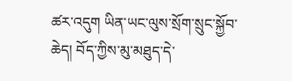ཚར་འདུག ཡིན་ཡང་ལུས་སྲོག་སྲུང་སྐྱོབ་ཆེད། བོད་ཀྱིས་མུ་མཐུད་དེ་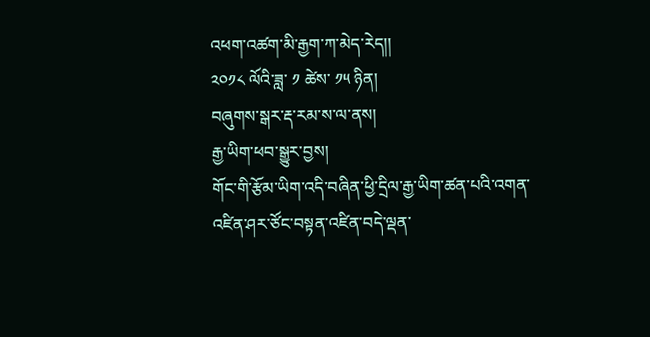འཕག་འཚག་མི་རྒྱག་ཀ་མེད་རེད།།
༢༠༡༨ ལོའི་ཟླ་ ༡ ཚེས་ ༡༥ ཉིན།
བཞུགས་སྒར་རྡ་རམ་ས་ལ་ནས།
རྒྱ་ཡིག་ཕབ་སྒྱུར་བྱས།
གོང་གི་རྩོམ་ཡིག་འདི་བཞིན་ཕྱི་དྲིལ་རྒྱ་ཡིག་ཚན་པའི་འགན་འཛིན་ཤར་ཙོང་བསྟན་འཛིན་བདེ་ལྡན་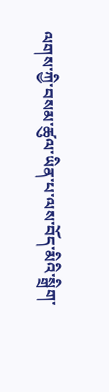ལགས་ཀྱི་བསམ་ཚུལ་ཡིན་པ་ལས་བོད་མིའི་སྒྲིག་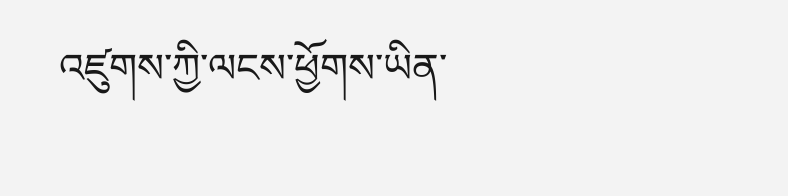འཛུགས་ཀྱི་ལངས་ཕྱོགས་ཡིན་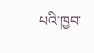པའི་ཁྱབ་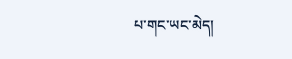པ་གང་ཡང་མེད།